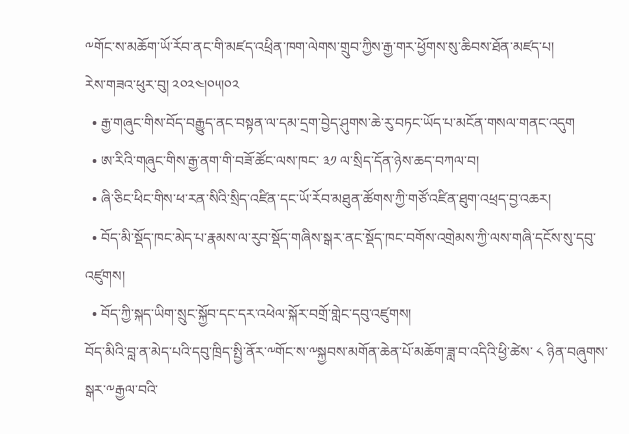༸གོང་ས་མཆོག་ཡོ་རོབ་ནང་གི་མཛད་འཕྲིན་ཁག་ལེགས་གྲུབ་ཀྱིས་རྒྱ་གར་ཕྱོགས་སུ་ཆིབས་ཐོན་མཛད་པ།
རེས་གཟའ་ཕུར་བུ། ༢༠༢༤།༠༥།༠༢
  • རྒྱ་གཞུང་གིས་བོད་བརྒྱུད་ནང་བསྟན་ལ་དམ་དྲག་བྱེད་ཤུགས་ཆེ་རུ་བཏང་ཡོད་པ་མངོན་གསལ་གནང་འདུག
  • ཨ་རིའི་གཞུང་གིས་རྒྱ་ནག་གི་བཟོ་ཚོང་ལས་ཁང་ ༣༡ ལ་སྲིད་དོན་ཉེས་ཆད་བཀལ་བ།
  • ཞི་ཅིང་ཕིང་གིས་ཕ་རན་སིའི་སྲིད་འཛིན་དང་ཡོ་རོབ་མཐུན་ཚོགས་ཀྱི་གཙོ་འཛིན་ཐུག་འཕྲད་བྱ་འཆར།
  • བོད་མི་སྡོད་ཁང་མེད་པ་རྣམས་ལ་རུབ་སྡོད་གཞིས་སྒར་ནང་སྡོད་ཁང་བགོས་འགྲེམས་ཀྱི་ལས་གཞི་དངོས་སུ་དབུ་འཛུགས།
  • བོད་ཀྱི་སྐད་ཡིག་སྲུང་སྐྱོབ་དང་དར་འཕེལ་སྐོར་བགྲོ་གླེང་དབུ་འཛུགས།
བོད་མིའི་བླ་ན་མེད་པའི་དབུ་ཁྲིད་སྤྱི་ནོར་༸གོང་ས་༸སྐྱབས་མགོན་ཆེན་པོ་མཆོག་ཟླ་བ་འདིའི་ཕྱི་ཚེས་ ༨ ཉིན་བཞུགས་སྒར་༸རྒྱལ་བའི་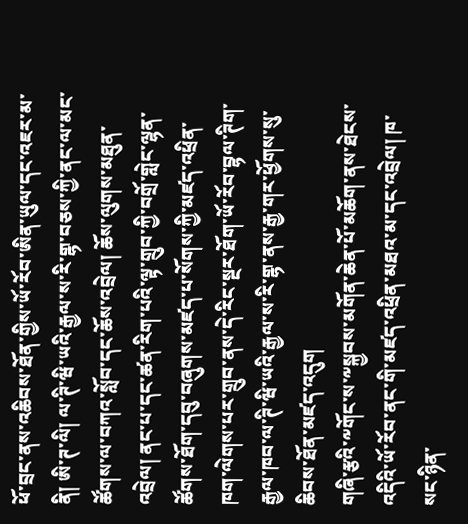ཕོ་བྲང་ནས་འཆིབས་ཐོན་གྱིས་ཡོ་རོབ་ཨིན་ཡུལ་དང་འཇར་མ་ནི། ཨི་ཊ་ལི། ལ་ཊི་ཝི་ཡའི་རྒྱལ་ས་རི་གྷ་བཅས་ཀྱི་ནང་ལ་མང་ཚོགས་ལ་བཀའ་སློབ་དང་ཆོས་འབྲེལ། ཆོས་ལུགས་མཐུན་འབྲེལ། ནང་པ་དང་ཚན་རིག་པའི་ལྟ་གྲུབ་ཀྱི་བགྲོ་གླེང་ལྷན་ཚོགས་ཐོག་དབུ་བཞུགས་མཛད་པ་སོགས་ཀྱི་མཛད་འཕྲིན་ཁག་ལེགས་པར་གྲུབ་ནས་དེ་རིང་སྔར་ཐོག་ཡོ་རོབ་བྷལ་ཊིག་རྒྱལ་ཁབ་ལ་ཊི་ཝི་ཡའི་རྒྱལ་ས་རི་གྷ་ནས་རྒྱ་གར་ཕྱོགས་སུ་ཆིབས་ཐོན་མཛད་འདུག
གཞི་རྩའི་༸གོང་ས་༸སྐྱབས་མགོན་ཆེན་པོ་མཆོག་ནས་ཐེངས་འདིའི་ཡོ་རོབ་ནང་གི་མཛད་འཕྲིན་མཐའ་མ་དང་འབྲེལ། ཁ་སང་ཉིན་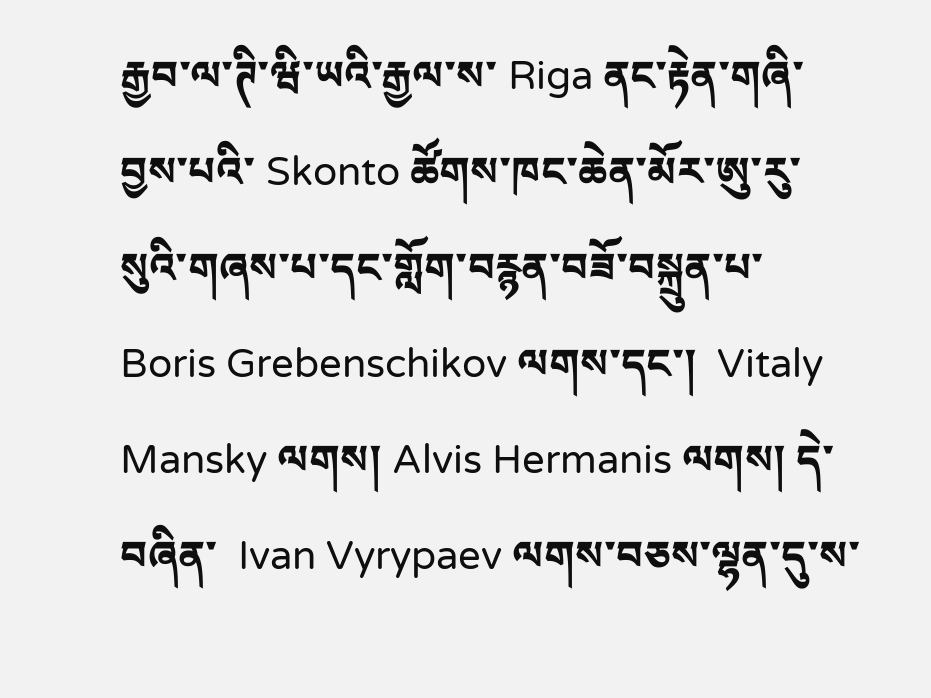རྒྱབ་ལ་ཊི་ཝི་ཡའི་རྒྱལ་ས་ Riga ནང་རྟེན་གཞི་བྱས་པའི་ Skonto ཚོགས་ཁང་ཆེན་མོར་ཨུ་རུ་སུའི་གཞས་པ་དང་གློག་བརྙན་བཟོ་བསྐྲུན་པ་ Boris Grebenschikov ལགས་དང་།  Vitaly Mansky ལགས། Alvis Hermanis ལགས། དེ་བཞིན་  Ivan Vyrypaev ལགས་བཅས་ལྷན་དུ་ས་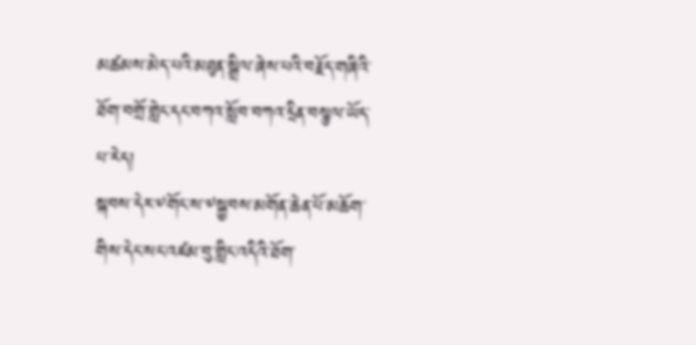མཚམས་མེད་པའི་མཐུན་སྒྲིལ་ཞེས་པའི་བརྗོད་གཞིའི་ཐོག་བགྲོ་གླེང་དང་བཀའ་སློབ་བཀའ་དྲིན་བསྩལ་ཡོད་པ་རེད།
སྐབས་དེར་༸གོང་ས་༸སྐྱབས་མགོན་ཆེན་པོ་མཆོག་གིས་དེང་སང་འཛམ་བུ་གླིང་འདིའི་ཐོག་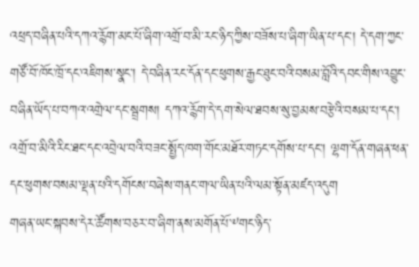འཕྲད་བཞིན་པའི་དཀའ་རྙོག་མང་པོ་ཞིག་འགྲོ་བ་མི་རང་ཉིད་ཀྱིས་བཟོས་པ་ཞིག་ཡིན་པ་དང་། དེ་དག་ཀྱང་གཙོ་བོ་ཁོང་ཁྲོ་དང་འཇིགས་སྣང་། དེ་བཞིན་རང་དོན་དང་ཕུགས་རྒྱང་ཐུང་བའི་བསམ་བློའི་དབང་གིས་འབྱུང་བཞིན་ཡོད་པ་བཀའ་འགྲེལ་དང་སྦྲགས། དཀའ་རྙོག་དེ་དག་སེལ་ཐབས་སུ་བྱམས་བརྩེའི་བསམ་པ་དང་། འགྲོ་བ་མིའི་རིང་ཐང་དང་འབྲེལ་བའི་བཟང་སྤྱོད་ཁག་གོང་མཐོར་གཏང་དགོས་པ་དང་། ལྷག་དོན་གཞན་ཕན་དང་ཕུགས་བསམ་ལྡན་པའི་དགོངས་བཞེས་གནང་གལ་ཡིན་པའི་ལམ་སྟོན་མཛད་འདུག
གཞན་ཡང་སྐབས་དེར་ཚོགས་བཅར་བ་ཞིག་ནས་མགོན་པོ་༸གང་ཉིད་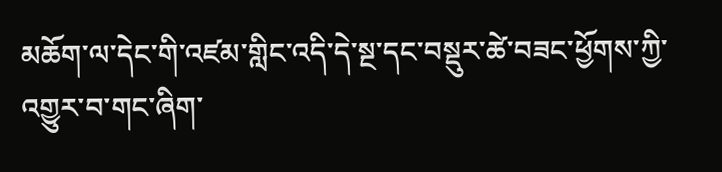མཆོག་ལ་དེང་གི་འཛམ་གླིང་འདི་དེ་སྔ་དང་བསྡུར་ཚེ་བཟང་ཕྱོགས་ཀྱི་འགྱུར་བ་གང་ཞིག་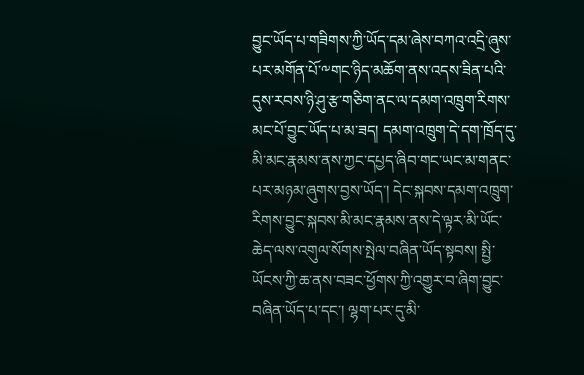བྱུང་ཡོད་པ་གཟིགས་ཀྱི་ཡོད་དམ་ཞེས་བཀའ་འདྲི་ཞུས་པར་མགོན་པོ་༸གང་ཉིད་མཆོག་ནས་འདས་ཟིན་པའི་དུས་རབས་ཉི་ཤུ་རྩ་གཅིག་ནང་ལ་དམག་འཁྲུག་རིགས་མང་པོ་བྱུང་ཡོད་པ་མ་ཟད། དམག་འཁྲུག་དེ་དག་ཁྲོད་དུ་མི་མང་རྣམས་ནས་ཀྱང་དཔྱད་ཞིབ་གང་ཡང་མ་གནང་པར་མཉམ་ཞུགས་བྱས་ཡོད་། དེང་སྐབས་དམག་འཁྲུག་རིགས་བྱུང་སྐབས་མི་མང་རྣམས་ནས་དེ་ལྟར་མི་ཡོང་ཆེད་ལས་འགུལ་སོགས་སྤེལ་བཞིན་ཡོད་སྟབས། སྤྱི་ཡོངས་ཀྱི་ཆ་ནས་བཟང་ཕྱོགས་ཀྱི་འགྱུར་བ་ཞིག་བྱུང་བཞིན་ཡོད་པ་དང་། ལྷག་པར་དུ་མི་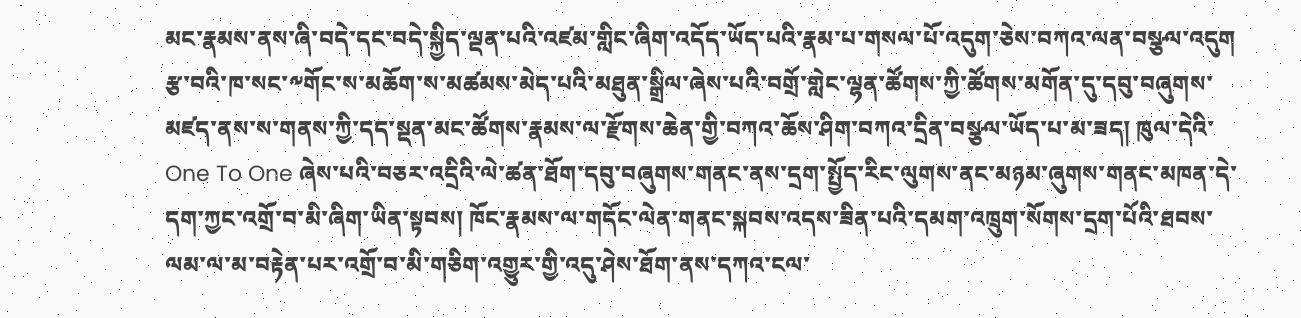མང་རྣམས་ནས་ཞི་བདེ་དང་བདེ་སྐྱིད་ལྡན་པའི་འཛམ་གླིང་ཞིག་འདོད་ཡོད་པའི་རྣམ་པ་གསལ་པོ་འདུག་ཅེས་བཀའ་ལན་བསྩལ་འདུག
རྩ་བའི་ཁ་སང་༸གོང་ས་མཆོག་ས་མཚམས་མེད་པའི་མཐུན་སྒྲིལ་ཞེས་པའི་བགྲོ་གླེང་ལྷན་ཚོགས་ཀྱི་ཚོགས་མགོན་དུ་དབུ་བཞུགས་མཛད་ནས་ས་གནས་ཀྱི་དད་སྡན་མང་ཚོགས་རྣམས་ལ་རྫོགས་ཆེན་གྱི་བཀའ་ཆོས་ཤིག་བཀའ་དྲིན་བསྩལ་ཡོད་པ་མ་ཟད། ཁུལ་དེའི་ One To One ཞེས་པའི་བཅར་འདྲིའི་ལེ་ཚན་ཐོག་དབུ་བཞུགས་གནང་ནས་དྲག་སྤྱོད་རིང་ལུགས་ནང་མཉམ་ཞུགས་གནང་མཁན་དེ་དག་ཀྱང་འགྲོ་བ་མི་ཞིག་ཡིན་སྟབས། ཁོང་རྣམས་ལ་གདོང་ལེན་གནང་སྐབས་འདས་ཟིན་པའི་དམག་འཁྲུག་སོགས་དྲག་པོའི་ཐབས་ལམ་ལ་མ་བརྟེན་པར་འགྲོ་བ་མི་གཅིག་འགྱུར་གྱི་འདུ་ཤེས་ཐོག་ནས་དཀའ་ངལ་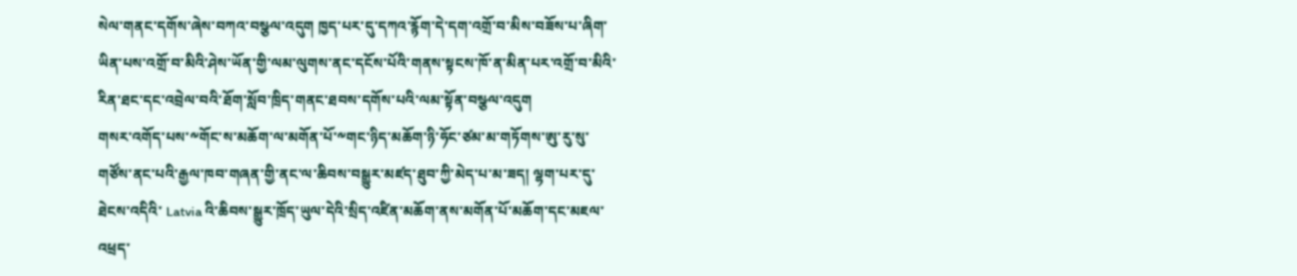སེལ་གནང་དགོས་ཞེས་བཀའ་བསྩལ་འདུག ཁྱད་པར་དུ་དཀའ་རྙོག་དེ་དག་འགྲོ་བ་མིས་བཟོས་པ་ཞིག་ཡིན་པས་འགྲོ་བ་མིའི་ཤེས་ཡོན་གྱི་ལམ་ལུགས་ནང་དངོས་པོའི་གནས་སྟངས་ཁོ་ན་མིན་པར་འགྲོ་བ་མིའི་རིན་ཐང་དང་འབྲེལ་བའི་ཐོག་སློབ་ཁྲིད་གནང་ཐབས་དགོས་པའི་ལམ་སྟོན་བསྩལ་འདུག
གསར་འགོད་པས་༸གོང་ས་མཆོག་ལ་མགོན་པོ་༸གང་ཉིད་མཆོག་ཉི་ཧོང་ཙམ་མ་གཏོགས་ཨུ་རུ་སུ་གཙོས་ནང་པའི་རྒྱལ་ཁབ་གཞན་གྱི་ནང་ལ་ཆིབས་བསྒྱུར་མཛད་ཐུབ་ཀྱི་མེད་པ་མ་ཟད། ལྷག་པར་དུ་ཐེངས་འདིའི་ Latvia འི་ཆིབས་སྒྱུར་ཁྲོད་ཡུལ་དེའི་སྲིད་འཛིན་མཆོག་ནས་མགོན་པོ་མཆོག་དང་མཇལ་འཕྲད་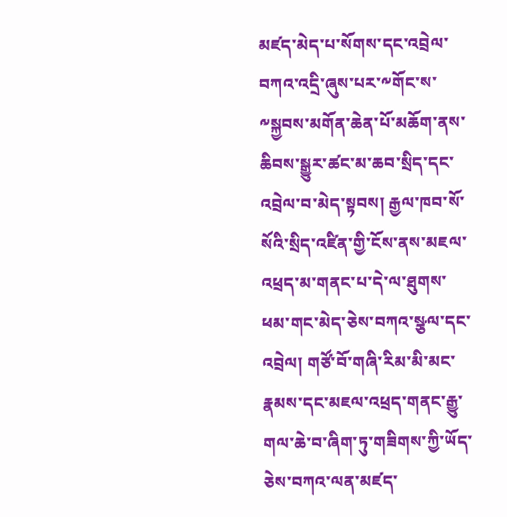མཛད་མེད་པ་སོགས་དང་འབྲེལ་བཀའ་འདྲི་ཞུས་པར་༸གོང་ས་༸སྐྱབས་མགོན་ཆེན་པོ་མཆོག་ནས་ཆིབས་སྒྱུར་ཚང་མ་ཆབ་སྲིད་དང་འབྲེལ་བ་མེད་སྟབས། རྒྱལ་ཁབ་སོ་སོའི་སྲིད་འཛིན་གྱི་ངོས་ནས་མཇལ་འཕྲད་མ་གནང་པ་དེ་ལ་ཐུགས་ཕམ་གང་མེད་ཅེས་བཀའ་སྩལ་དང་འབྲེལ། གཙོ་བོ་གཞི་རིམ་མི་མང་རྣམས་དང་མཇལ་འཕྲད་གནང་རྒྱུ་གལ་ཆེ་བ་ཞིག་ཏུ་གཟིགས་ཀྱི་ཡོད་ཅེས་བཀའ་ལན་མཛད་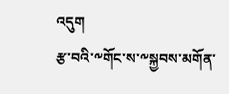འདུག
རྩ་བའི་༸གོང་ས་༸སྐྱབས་མགོན་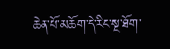ཆེན་པོ་མཆོག་དེ་རིང་སྔ་ཐོག་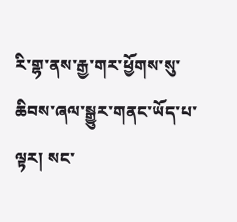རི་གྷ་ནས་རྒྱ་གར་ཕྱོགས་སུ་ཆིབས་ཞལ་སྒྱུར་གནང་ཡོད་པ་ལྟར། སང་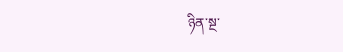ཉིན་སྔ་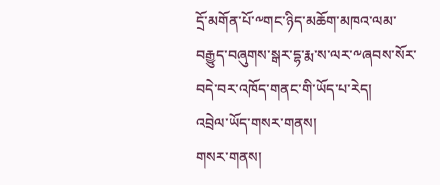དྲོ་མགོན་པོ་༸གང་ཉིད་མཆོག་མཁའ་ལམ་བརྒྱུད་བཞུགས་སྒར་དྷ་རྨ་ས་ལར་༸ཞབས་སོར་བདེ་བར་འཁོད་གནང་གི་ཡོད་པ་རེད།
འབྲེལ་ཡོད་གསར་གནས།
གསར་གནས།